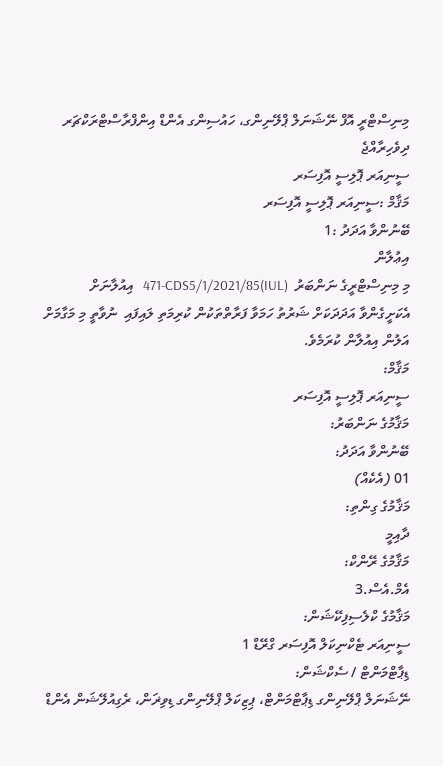މިނިސްޓްރީ އޮފް ނޭޝަނަލް ޕްލޭނިންގ، ހައުސިންގ އެންޑް އިންފްރާސްޓްރަކްޗަރ
ދިވެހިރާއްޖެ
ސީނިއަރ ޕޮލިސީ އޮފިސަރ
މަޤާމް :ސީނިއަރ ޕޮލިސީ އޮފިސަރ
ބޭނުންވާ އަދަދު :1
އިޢުލާން
މި މިނިސްޓްރީގެ ނަންބަރު  (IUL)471-CDS5/1/2021/85   އިއުލާނަށް އެކަށީގެންވާ އަދަދަކަށް ޝަރުތު ހަމަވާ ފަރާތްތަކުން ކުރިމަތި ލައިފައި  ނުވާތީ މި މަގާމަށް އަލުން އިއުލާން ކުރަމެވެ.
މަޤާމް:
ސީނިއަރ ޕޮލިސީ އޮފިސަރ
މަޤާމުގެ ނަންބަރު:
ބޭނުންވާ އަދަދު:
01 (އެކެއް)
މަޤާމުގެ ގިންތި:
ދާއިމީ
މަޤާމުގެ ރޭންކް:
އެމް.އެސް.3
މަޤާމުގެ ކްލެސިފިކޭޝަން:
ސީނިއަރ ޓެކްނިކަލް އޮފިސަރ ގްރޭޑް 1
ޑިޕާޓްމަންޓް / ސެކްޝަން:
ނޭޝަނަލް ޕްލޭނިންގ ޑިޕާޓްމަންޓް، ޕިޒިކަލް ޕްލޭނިންގ ޑިވިޜަން، ރެގިއުލޭޝަން އެންޑް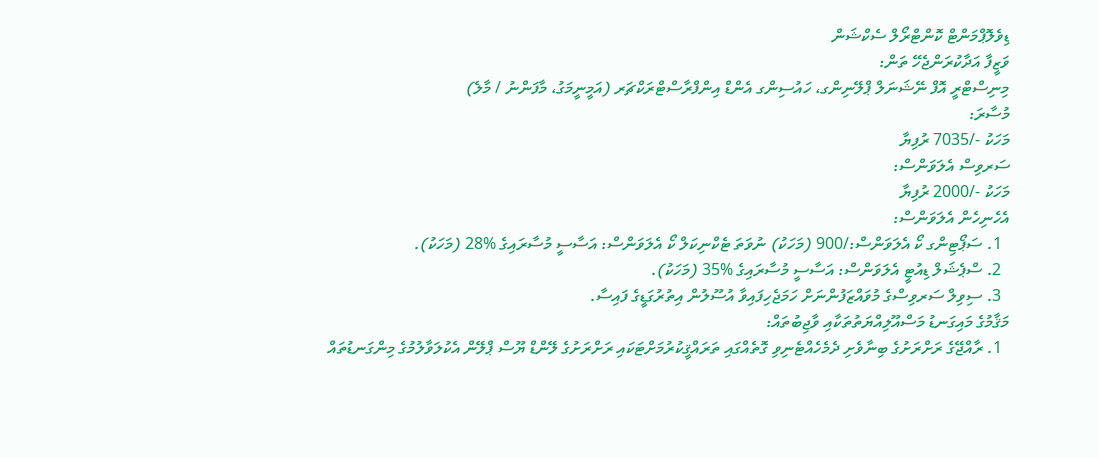ޑިވެލޮޕްމަންޓް ކޮންޓްރޯލް ސެކްޝަން
ވަޒީފާ އަދާކުރަންޖެހޭ ތަން:
މިނިސްޓްރީ އޮފް ނޭޝަނަލް ޕްލޭނިންގ، ހައުސިންގ އެންޑް އިންފްރާސްޓްރަކްޗަރ (އަމީނީމަގު، މާފަންނު / މާލެ)
މުސާރަ:
މަހަކު -/7035 ރުފިޔާ
ސަރވިސް އެލަވަންސް:
މަހަކު -/2000 ރުފިޔާ
އެހެނިހެން އެލަވަންސް:
  1. ސަޕޯޓިންގ ކޯ އެލަވަންސް:/900 (މަހަކު) ނުވަތަ ޓެކްނިކަލް ކޯ އެލަވަންސް: އަސާސީ މުސާރައިގެ %28 (މަހަކު).
  2. ސްޕެޝަލް ޑިއުޓީ އެލަވަންސް: އަސާސީ މުސާރައިގެ %35 (މަހަކު).
  3. ސިވިލް ސަރވިސްގެ މުވައްޒަފުންނަށް ހަމަޖެހިފައިވާ އުސޫލުން އިތުރުގަޑީގެ ފައިސާ.
މަޤާމުގެ މައިގަނޑު މަސްއޫލިއްޔަތުތަކާއި ވާޖިބުތައް:
  1. ރާއްޖޭގެ ރަށްރަށުގެ ބިނާވެށި ދެމެހެއްޓެނިވި ގޮތެއްގައި ތަރައްޤީކުރުމަށްޓަކައި ރަށްރަށުގެ ލޭންޑް ޔޫސް ޕްލޭން އެކުލަވާލުމުގެ މިންގަނޑުތައް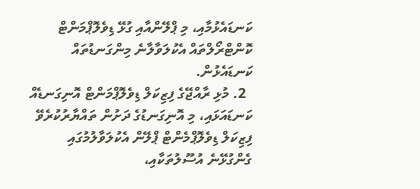ކަނޑައެޅުމާއި، މި ޕްލޭންއާއި ގުޅޭ ޑިވެލޮޕްމަންޓް ކޮންޓްރޯލްތައް އެކުލަވާލާނެ މިންގަނޑުތައް ކަނޑައެޅުން.
  2. މުޅި ރާއްޖޭގެ ފިޒިކަލް ޑިވެލޮޕްމަންޓް އޮނިގަނޑެއް ކަނޑައަޅައި، މި އޮނިގަނޑުގެ ދަށުން ތައްޔާރުކުރެވޭ ފިޒިކަލް ޑިވެލޮޕްމެންޓް ޕްލޭން އެކުލަވާލުމުގައި ގެންގުޅޭނެ އުސޫލުތަކާއި،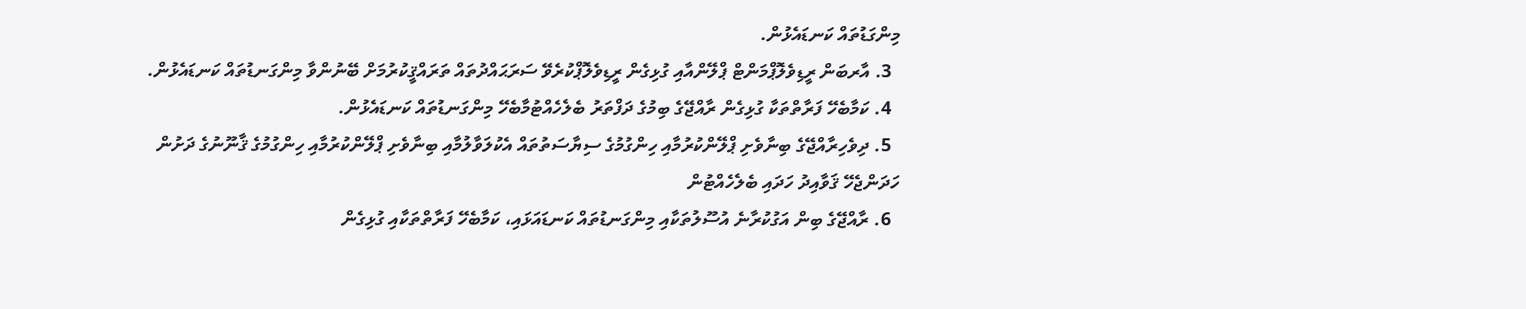މިންގަޑުތައް ކަނޑައެޅުން.
  3. އާރބަން ރީޑިވެލޮޕްމަންޓް ޕްލޭންއާއި ގުޅިގެން ރީޑިވެލޮޕްކުރެވޭ ސަރަޙައްދުތައް ތަރައްޤީކުރުމަށް ބޭނުންވާ މިންގަނޑުތައް ކަނޑައެޅުން.
  4. ކަމާބެހޭ ފަރާތްތަކާ ގުޅިގެން ރާއްޖޭގެ ބިމުގެ ދަފްތަރު ބެލެހެއްޓުމާބެހޭ މިންގަނޑުތައް ކަނޑައެޅުން.
  5. ދިވެހިރާއްޖޭގެ ބިނާވެށި ޕްލޭންކުރުމާއި ހިންގުމުގެ ސިޔާސަތުތައް އެކުލަވާލުމާއި ބިނާވެށި ޕްލޭންކުރުމާއި ހިންގުމުގެ ޤާނޫނުގެ ދަށުން ހަދަންޖެހޭ ޤަވާއިދު ހަދައި ބެލެހެއްޓުން
  6. ރާއްޖޭގެ ބިން އަގުކުރާނެ އުސޫލުތަކާއި މިންގަނޑުތައް ކަނޑައަޅައި، ކަމާބެހޭ ފަރާތްތަކާއި ގުޅިގެން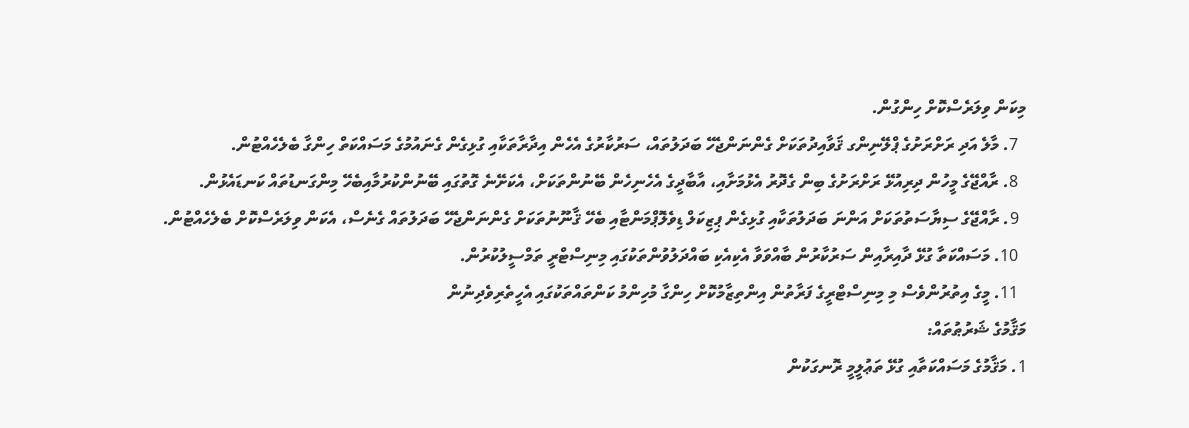މިކަން ވިލަރެސްކޮށް ހިންގުން.
  7. މާލެ އަދި ރަށްރަށުގެ ޕްލޭނިންގ ޤަވާއިދުތަކަށް ގެންނަންޖެހޭ ބަދަލުތައް، ސަރުކާރުގެ އެހެން އިދާރާތަކާއި ގުޅިގެން ގެނައުމުގެ މަސައްކަތް ހިންގާ ބެލެހެއްޓުން.
  8. ރާއްޖޭގެ މީހުން ދިރިއުޅޭ ރަށްރަށުގެ ބިން ގެދޮރު އެޅުމަށާއި، އާބާދީގެ އެހެނިހެން ބޭނުންތަކަށް، އެކަށޭނެ ގޮތުގައި ބޭނުންކުރުމާއިބެހޭ މިންގަނޑުތައް ކަނޑައެޅުން.
  9. ރާއްޖޭގެ ސިޔާސަތުތަކަށް އަންނަ ބަދަލުތަކާއި ގުޅިގެން ޕިޒިކަލް ޑިވެލޮޕްމަންޓާއި ބެހޭ ޤާނޫނުތަކަށް ގެންނަންޖެހޭ ބަދަލުތައް ގެނެސް، އެކަން ވިލަރެސްކޮށް ބެލެހެއްޓުން.
  10. މަސައްކަތާ ގުޅޭ ދާއިރާއިން ސަރުކާރުން ބާއްވަވާ އެކިއެކި ބައްދަލުވުންތަކުގައި މިނިސްޓްރީ ތަމްސީލުކުރުން.
  11. މީގެ އިތުރުންވެސް މި މިނިސްޓްރީގެ ފަރާތުން އިންތިޒާމުކޮށް ހިންގާ މުހިންމު ކަންތައްތަކުގައި އެހީތެރިވެދިނުން
މަޤާމުގެ ޝަރުޠުތައް:
1. މަޤާމުގެ މަސައްކަތާއި ގުޅޭ ތަޢުލީމީ ރޮނގަކުން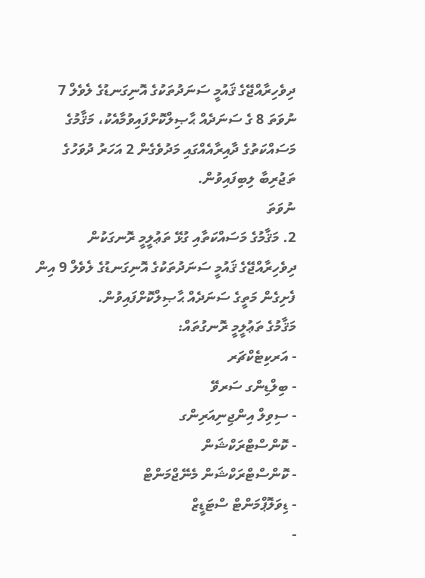ދިވެހިރާއްޖޭގެ ޤައުމީ ސަނަދުތަކުގެ އޮނިގަނޑުގެ ލެވެލް 7 ނުވަތަ 8 ގެ ސަނަދެއް ޙާޞިލްކޮށްފައިވުމާއެކު، މަޤާމުގެ މަސައްކަތުގެ ދާއިރާއެއްގައި މަދުވެގެން 2 އަހަރު ދުވަހުގެ ތަޖުރިބާ ލިބިފައިވުން.
ނުވަތަ
2. މަޤާމުގެ މަސައްކަތާއި ގުޅޭ ތަޢުލީމީ ރޮނގަކުން ދިވެހިރާއްޖޭގެ ޤައުމީ ސަނަދުތަކުގެ އޮނިގަނޑުގެ ލެވެލް 9 އިން ފެށިގެން މަތީގެ ސަނަދެއް ޙާޞިލްކޮށްފައިވުން.
މަޤާމުގެ ތަޢުލީމީ ރޮނގުތައް:
- އަރކިޓެކްޗަރ
- ބިލްޑިންގ ސަރވޭ
- ސިވިލް އިންޖިނިއަރިންގ
- ކޮންސްޓްރަކްޝަން
- ކޮންސްޓްރަކްޝަން މެނޭޖްމަންޓް
- ޑިވަލޮޕްމަންޓް ސްޓަޑީޒް
-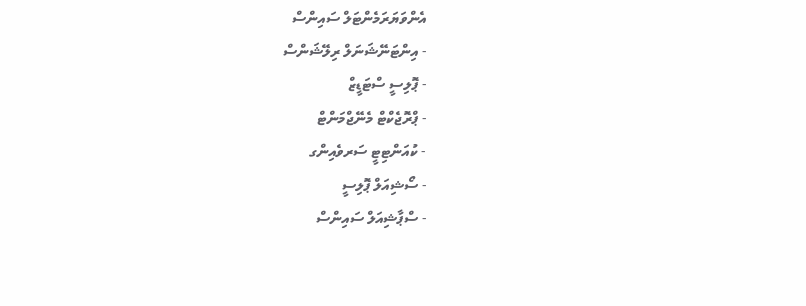އެންވަޔަރަމެންޓަލް ސައިންސް
- އިންޓަނޭޝަނަލް ރިލޭޝަންސް
- ޕޮލިސީ ސްޓަޑީޒް
- ޕްރޮޖެކްޓް މެނޭޖްމަންޓް
- ކުއަންޓިޓީ ސަރވެއިންގ
- ސޯޝިއަލް ޕޮލިސީ
- ސްޕާޝިއަލް ސައިންސް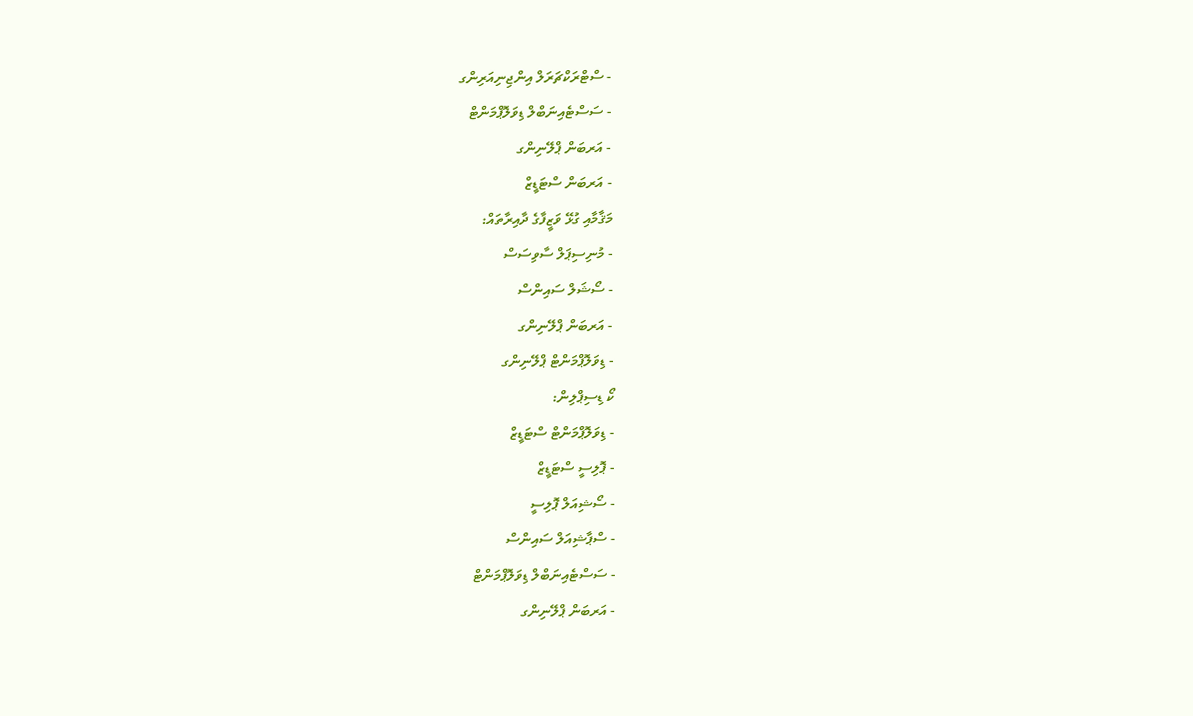- ސްޓްރަކްޗަރަލް އިންޖިނިއަރިންގ
- ސަސްޓެއިނަބްލް ޑިވަލޮޕްމަންޓް
- އަރބަން ޕްލޭނިންގ
- އަރބަން ސްޓަޑީޒް
މަޤާމާއި ގުޅޭ ވަޒީފާގެ ދާއިރާތައް:
- މުނިސިޕަލް ސާވިސަސް
- ސޯޝަލް ސައިންސް
- އަރބަން ޕްލޭނިންގ
- ޑިވަލޮޕްމަންޓް ޕްލޭނިންގ
ކޯ ޑިސިޕްލިން:
- ޑިވަލޮޕްމަންޓް ސްޓަޑީޒް
- ޕޮލިސީ ސްޓަޑީޒް
- ސޯޝިއަލް ޕޮލިސީ
- ސްޕާޝިއަލް ސައިންސް
- ސަސްޓެއިނަބްލް ޑިވަލޮޕްމަންޓް
- އަރބަން ޕްލޭނިންގ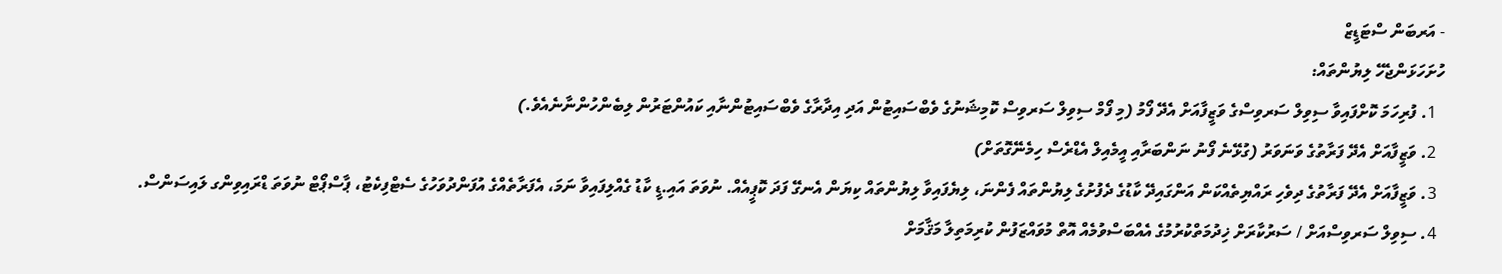- އަރބަން ސްޓަޑީޒް
ހުށަހަޅަންޖެހޭ ލިޔުންތައް:
  1. ފުރިހަމަ ކޮށްފައިވާ ސިވިލް ސަރވިސްގެ ވަޒީފާއަށް އެދޭ ފޯމު (މި ފޯމް ސިވިލް ސަރވިސް ކޮމިޝަނުގެ ވެބްސައިޓުން އަދި އިދާރާގެ ވެބްސައިޓުންނާއި ކައުންޓަރުން ލިބެންހުންނާނެއެވެ.)
  2. ވަޒީފާއަށް އެދޭ ފަރާތުގެ ވަނަވަރު (ގުޅޭނެ ފޯނު ނަންބަރާއި އީމެއިލް އެޑްރެސް ހިމެނޭގޮތަށް)
  3. ވަޒީފާއަށް އެދޭ ފަރާތުގެ ދިވެހި ރައްޔިތެއްކަން އަންގައިދޭ ކާޑުގެ ދެފުށުގެ ލިޔުންތައް ފެންނަ، ލިޔެފައިވާ ލިޔުންތައް ކިޔަން އެނގޭ ފަދަ ކޮޕީއެއް. ނުވަތަ އައި.ޑީ ކާޑު ގެއްލިފައިވާ ނަމަ، އެފަރާތެއްގެ އުފަންދުވަހުގެ ސެޓްފިކެޓު، ޕާސްޕޯޓް ނުވަތަ ޑްރައިވިންގ ލައިސަންސް.
  4. ސިވިލް ސަރވިސްއަށް / ސަރުކާރަށް ޚިދުމަތްކުރުމުގެ އެއްބަސްވުމެއް އޮތް މުވައްޒަފުން ކުރިމަތިލާ މަޤާމަށް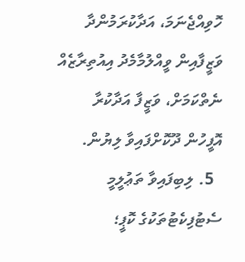ހޮވިއްޖެނަމަ، އަދާކުރަމުންދާ ވަޒީފާއިން ވީއްލުމާމެދު އިއުތިރާޒެއް ނެތްކަމަށް، ވަޒީފާ އަދާކުރާ އޮފީހުން ދޫކޮށްފައިވާ ލިޔުން.
  5. ލިބިފައިވާ ތަޢުލީމީ ސެޓުފިކެޓުތަކުގެ ކޮޕީ؛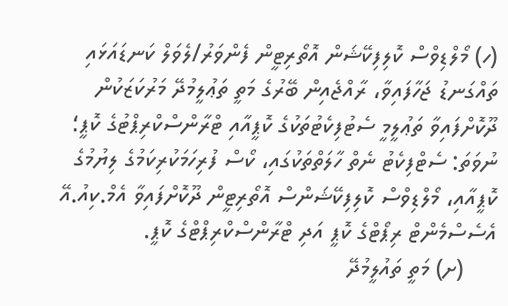(ހ) މޯލްޑިވްސް ކޮލިފިކޭޝަން އޮތޯރިޓީން ފެންވަރު/ލެވަލް ކަނޑައަޅައި ތައްގަނޑު ޖަހާފައިވާ، ރާއްޖެއިން ބޭރުގެ މަތީ ތަޢުލީމުދޭ މަރުކަޒަކުން ދޫކޮށްފައިވާ ތަޢުލީމީ ސެޓުފިކެޓުތަކުގެ ކޮޕީއާއި ޓްރާންސްކްރިޕްޓުގެ ކޮޕީ؛ ނުވަތަ: ސެޓްފިކެޓު ނެތް ހާލަތްތަކުގައި، ކޯސް ފުރިހަމަކުރިކަމުގެ ލިޔުމުގެ ކޮޕީއާއި، މޯލްޑިވްސް ކޮލިފިކޭޝަންސް އޮތޯރިޓީން ދޫކޮށްފައިވާ އެމް.ކިއު.އޭ އެސެސްމެންޓް ރިޕޯޓްގެ ކޮޕީ އަދި ޓްރާންސްކްރިޕްޓްގެ ކޮޕީ.
     (ށ) މަތީ ތައުލީމުދޭ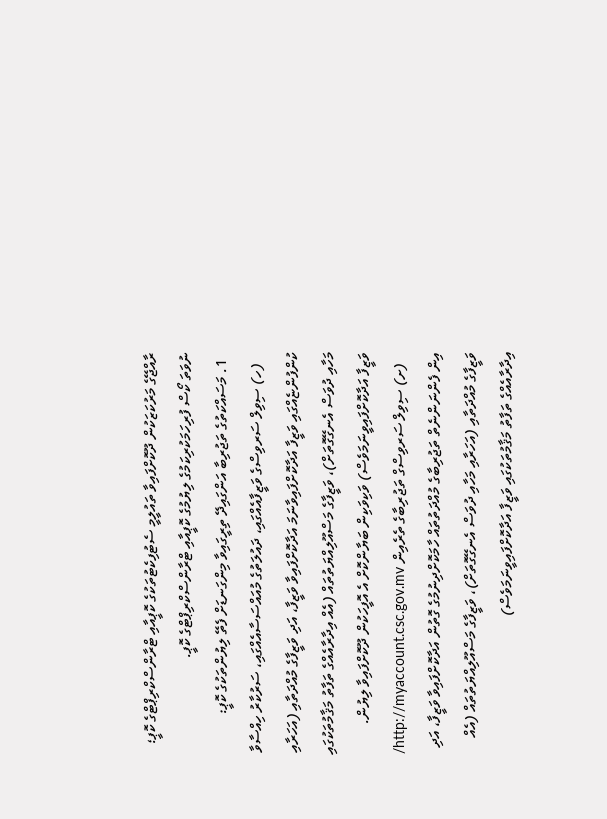ރާއްޖޭގެ މަރުކަޒަކުން ދޫކޮށްފައިވާ ތައުލީމީ ސެޓުފިކެޓުތަކުގެ ކޮޕީއާއި ޓްރާންސްކްރިޕްޓްގެ ކޮޕީ؛ ނުވަތަ ކޯސް ފުރިހަމަކުރިކަމުގެ ލިޔުމުގެ ކޮޕީއާއި ޓްރާންސްކްރިޕްޓްގެ ކޮޕީ.
  1. މަސައްކަތުގެ ތަޖުރިބާ އަންގައިދޭ ތިރީގައިވާ މިންގަނޑަށް ފެތޭ ލިޔުންތަކުގެ ކޮޕީ:
   (ހ) ސިވިލް ސަރވިސްގެ ވަޒީފާއެއްގައި، ދައުލަތުގެ މުއައްސަސާއެއްގައި، ސަރުކާރު ހިއްސާވާ ކުންފުންޏެއްގައި ވަޒީފާ އަދާކޮށްފައިވާނަމަ އަދާކޮށްފައިވާ ވަޒީފާ، އަދި ވަޒީފާގެ މުއްދަތާއި (އަހަރާއި މަހާއި ދުވަސް އެނގޭގޮތަށް)، ވަޒީފާގެ މަސްއޫލިއްޔަތުތައް (އެއް އިދާރާއެއްގެ ތަފާތު މަޤާމުތަކުގައި ވަޒީފާ އަދާކޮށްފައިވީނަމަވެސް) ވަކިވަކިން ބަޔާންކޮށް އެ އޮފީހަކުން ދޫކޮށްފައިވާ ލިޔުން.
   (ށ) ސިވިލް ސަރވިސްގް ތަޖުރިބާގެ ތެރެއިން http://myaccount.csc.gov.mv/ އިން ފެންނަންނެތް ތަޖުރިބާގެ މުއްދަތުތައް ހާމަކޮށްދިނުމުގެ ގޮތުން އަދާކޮށްފައިވާ ވަޒީފާ، އަދި ވަޒީފާގެ މުއްދަތާއި (އަހަރާއި މަހާއި ދުވަސް އެނގޭގޮތަށް)، ވަޒީފާގެ މަސްއޫލިއްޔަތުތައް (އެއް އިދާރާއެއްގެ ތަފާތު މަޤާމުތަކުގައި ވަޒީފާ އަދާކޮށްފައިވީނަމަވެސް)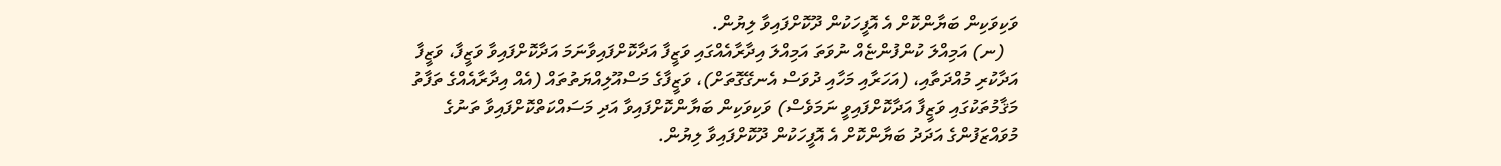ވަކިވަކިން ބަޔާންކޮށް އެ އޮފީހަކުން ދޫކޮށްފައިވާ ލިޔުން.
   (ނ) އަމިއްލަ ކުންފުންޏެއް ނުވަތަ އަމިއްލަ އިދާރާއެއްގައި ވަޒީފާ އަދާކޮށްފައިވާނަމަ އަދާކޮށްފައިވާ ވަޒީފާ، ވަޒީފާ އަދާކުރި މުއްދަތާއި، (އަހަރާއި މަހާއި ދުވަސް އެނގޭގޮތަށް)، ވަޒީފާގެ މަސްއޫލިއްޔަތުތައް (އެއް އިދާރާއެއްގެ ތަފާތު މަޤާމުތަކުގައި ވަޒީފާ އަދާކޮށްފައިވީ ނަމަވެސް) ވަކިވަކިން ބަޔާންކޮށްފައިވާ އަދި މަސައްކަތްކޮށްފައިވާ ތަނުގެ މުވައްޒަފުންގެ އަދަދު ބަޔާންކޮށް އެ އޮފީހަކުން ދޫކޮށްފައިވާ ލިޔުން.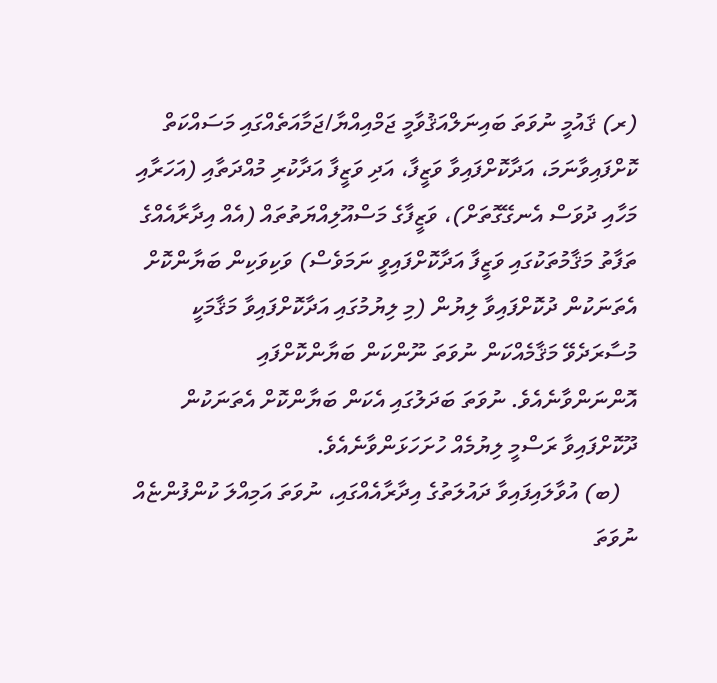(ރ) ޤައުމީ ނުވަތަ ބައިނަލްއަޤުވާމީ ޖަމްއިއްޔާ/ޖަމާއަތެއްގައި މަސައްކަތް ކޮށްފައިވާނަމަ، އަދާކޮށްފައިވާ ވަޒީފާ، އަދި ވަޒީފާ އަދާކުރި މުއްދަތާއި (އަހަރާއި މަހާއި ދުވަސް އެނގޭގޮތަށް)، ވަޒީފާގެ މަސްއޫލިއްޔަތުތައް (އެއް އިދާރާއެއްގެ ތަފާތު މަޤާމުތަކުގައި ވަޒީފާ އަދާކޮށްފައިވީ ނަމަވެސް) ވަކިވަކިން ބަޔާންކޮށް އެތަނަކުން ދުކޮށްފައިވާ ލިޔުން (މި ލިޔުމުގައި އަދާކޮށްފައިވާ މަޤާމަކީ މުސާރަދެވޭ މަޤާމެއްކަން ނުވަތަ ނޫންކަން ބަޔާންކޮށްފައި އޮންނަންވާނެއެވެ. ނުވަތަ ބަދަލުގައި އެކަން ބަޔާންކޮށް އެތަނަކުން ދޫކޮށްފައިވާ ރަސްމީ ލިޔުމެއް ހުށަހަޅަންވާނެއެވެ.
   (ބ) އުވާލައިފައިވާ ދައުލަތުގެ އިދާރާއެއްގައި، ނުވަތަ އަމިއްލަ ކުންފުންޏެއް ނުވަތަ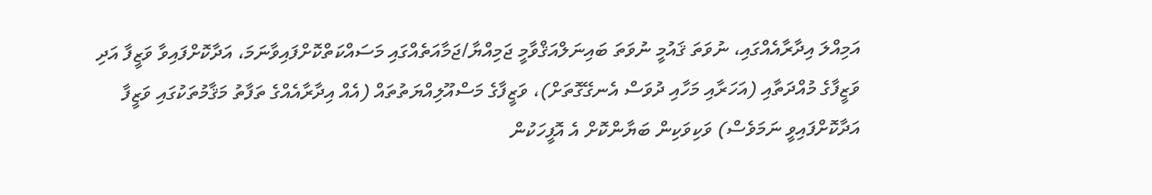އަމިއްލަ އިދާރާއެއްގައި، ނުވަތަ ޤައުމީ ނުވަތަ ބައިނަލްއަޤްވާމީ ޖަމިއްޔާ/ޖަމާއަތެއްގައި މަސައްކަތްކޮށްފައިވާނަމަ، އަދާކޮށްފައިވާ ވަޒީފާ އަދި ވަޒީފާގެ މުއްދަތާއި (އަހަރާއި މަހާއި ދުވަސް އެނގޭގޮތަށް)، ވަޒީފާގެ މަސްއޫލިއްޔަތުތައް (އެއް އިދާރާއެއްގެ ތަފާތު މަޤާމުތަކުގައި ވަޒީފާ އަދާކޮށްފައިވީ ނަމަވެސް) ވަކިވަކިން ބަޔާންކޮށް އެ އޮފީހަކުން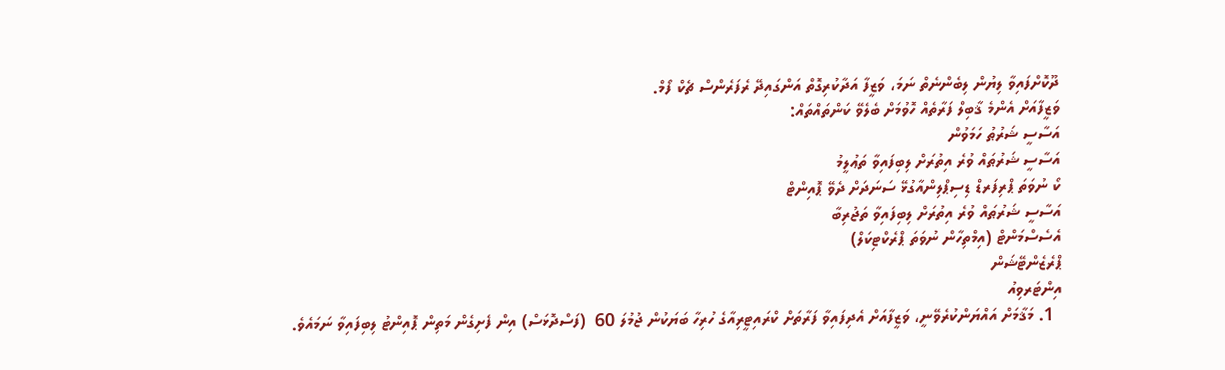ދޫކޮށްފައިވާ ލިޔުން ލިބެންނެތް ނަމަ، ވަޒީފާ އަދާކުރިގޮތް އަންގައިދޭ ރެފަރެންސް ޗެކް ފޯމް.
ވަޒީފާއަށް އެންމެ ޤާބިލް ފަރާތެއް ހޮވުމަށް ބެލެވޭ ކަންތައްތައް:
އަސާސީ ޝަރުޠު ހަމަވުން
އަސާސީ ޝަރުޠައް ވުރެ އިތުރަށް ލިބިފައިވާ ތަޢުލީމު
ކޯ ނުވަތަ ޕްރިފަރޑް ޑިސިޕްލިންއާގުޅޭ ސަނަދަށް ދެވޭ ޕޮއިންޓް
އަސާސީ ޝަރުޠައް ވުރެ އިތުރަށް ލިބިފައިވާ ތަޖުރިބާ
އެސެސްމަންޓް (އިމްތިހާން ނުވަތަ ޕްރެކްޓިކަލް)
ޕްރެޒެންޓޭޝަން
އިންޓަރވިއު
  1. މަޤާމަށް އައްޔަންކުރެވޭނީ، ވަޒީފާއަށް އެދިފައިވާ ފަރާތަށް ކްރައިޓީރިއާގެ ހުރިހާ ބަޔަކުން ޖުމުލަ 60  (ފަސްދޮޅަސް) އިން ފެށިގެން މަތިން ޕޮއިންޓު ލިބިފައިވާ ނަމައެވެ.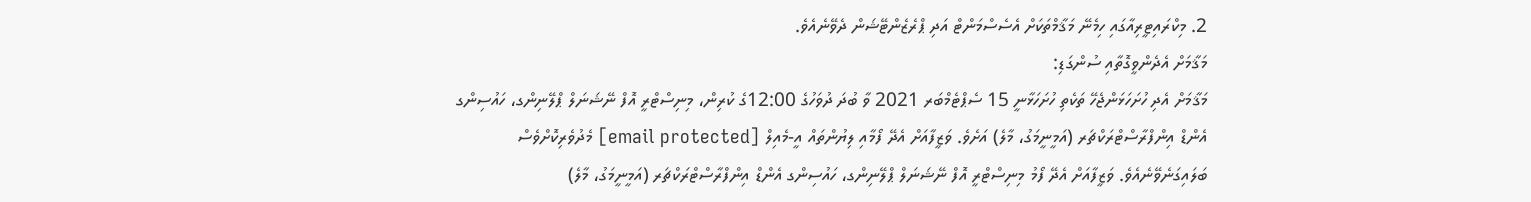2. މިކްރައިޓީރިއާގައި ހިމެނޭ މަޤާމްތަކަށް އެސެސްމަންޓް އަދި ޕްރެޒެންޓޭޝަން ދެވޭނެއެވެ.
މަޤާމަށް އެދެންވީގޮތާއި ސުންގަޑި:
މަޤާމަށް އެދި ހުށަހަޅަންޖެހޭ ތަކެތި ހުށަހަޅާނީ 15 ސެޕްޓެމްބަރ 2021 ވާ ބުދަ ދުވަހުގެ 12:00ގެ ކުރިން، މިނިސްޓްރީ އޮފް ނޭޝަނަލް ޕްލޭނިންގ، ހައުސިންގ އެންޑް އިންފްރާސްޓްރަކްޗަރ (އަމީނީމަގު، މާލެ) އަށެވެ. ވަޒީފާއަށް އެދޭ ފޯމާއި ލިޔުންތައް އީ-މެއިލް [email protected] މެދުވެރިކޮށްވެސް ބަލައިގަނެވޭނެއެވެ. ވަޒީފާއަށް އެދޭ ފޯމު މިނިސްޓްރީ އޮފް ނޭޝަނަލް ޕްލޭނިންގ، ހައުސިންގ އެންޑް އިންފްރާސްޓްރަކްޗަރ (އަމީނީމަގު، މާލެ)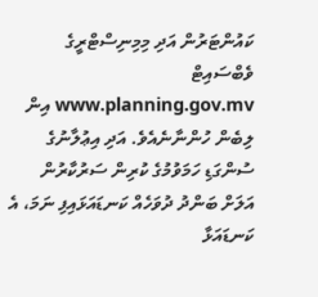ކައުންޓަރުން އަދި މިމިނިސްޓްރީގެ ވެބްސައިޓް www.planning.gov.mv އިން ލިބެން ހުންނާނެއެވެ. އަދި އިޢުލާނުގެ ސުންގަޑި ހަމަވުމުގެ ކުރިން ސަރުކާރުން އަލަށް ބަންދު ދުވަހެއް ކަނޑައަޅައިފި ނަމަ، އެ ކަނޑައަޅާ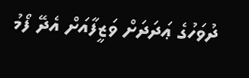ދުވަހުގެ ޢަދަދަށް ވަޒީފާއަށް އެދޭ ފޯމު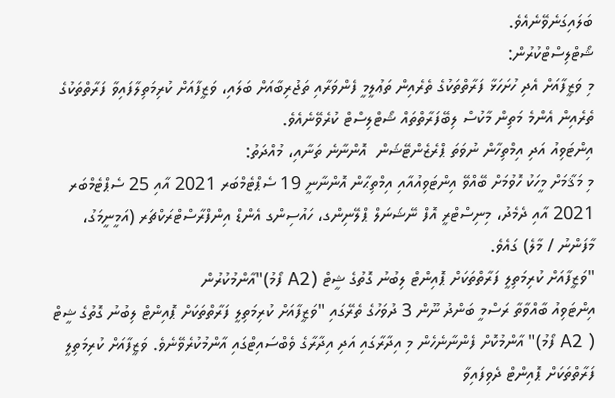ބަލައިގަނެވޭނެއެވެ.
ޝޯޓްލިސްޓްކުރުން:
މި ވަޒީފާއަށް އެދި ހުށަހަޅާ ފަރާތްތަކުގެ ތެރެއިން ތަޢުލީމީ ފެންވަރާއި ތަޖުރިބާއަށް ބަލައި، ވަޒީފާއަށް ކުރިމަތިލާފައިވާ ފަރާތްތަކުގެ ތެރެއިން އެންމެ މަތިން މާކުސް ލިބޭފަރާތްތައް ޝޯޓްލިސްޓް ކުރެވޭނެއެވެ.
އިންޓަވިއު އަދި އިމްތިހާން ނުވަތަ ޕްރެޒެންޓޭޝަން  އޮންނާނެ ތަނާއި، މުއްދަތު:
މި މަޤާމަށް މީހަކު ހޮވުމަށް ބޭއްވޭ އިންޓަވިއުއާއި އިމްތިޙާން އޮންނާނީ 19 ސެޕްޓެމްބަރ 2021 އާއި 25 ސެޕްޓެމްބަރ 2021 އާއި ދެމެދު، މިނިސްޓްރީ އޮފް ނޭޝަނަލް ޕްލޭނިންގ، ހައުސިންގ އެންޑް އިންފްރާސްޓްރަކްޗަރ (އަމީނީމަގު، މާފަންނު / މާލެ) ގައެވެ.
"ވަޒީފާއަށް ކުރިމަތިލީ ފަރާތްތަކަށް ޕޮއިންޓް ލިބުނު ގޮތުގެ ޝީޓް (A2 ފޯމު)"އާންމުކުރުން
އިންޓަވިއު ބާއްވާތާ ރަސްމީ ބަންދު ނޫން 3 ދުވަހުގެ ތެރޭގައި "ވަޒީފާއަށް ކުރިމަތިލީ ފަރާތްތަކަށް ޕޮއިންޓް ލިބުނު ގޮތުގެ ޝީޓް ( A2 ފޯމު)" އާންމުކޮށް ފެންނާނެހެން މި އިދާރާގައި އަދި އިދާރާގެ ވެބްސައިޓްގައި އާންމުކުރެވޭނެވެ. ވަޒީފާއަށް ކުރިމަތިލީ ފަރާތްތަކަށް ޕޮއިންޓް ދެވިފައިވާ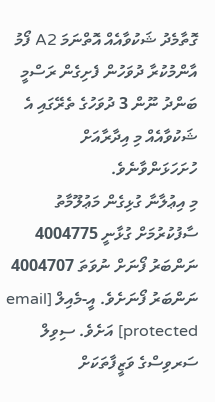ގޮތާމެދު ޝަކުވާއެއް އޮތްނަމަ A2 ފޯމު އާންމުކުރާ ދުވަހުން ފެށިގެން ރަސްމީ ބަންދު ނޫން 3 ދުވަހުގެ ތެރޭގައި އެ ޝަކުވާއެއް މި އިދާރާއަށް ހުށަހަޅަންވާނެވެ.
މި އިޢުލާނާ ގުޅިގެން މަޢުލޫމާތު ސާފުކުރުމަށް ގުޅާނީ 4004775 ނަންބަރު ފޯނަށް ނުވަތަ 4004707 ނަންބަރު ފޯނަށެވެ. އީ-މެއިލް [email protected] އަށެވެ. ސިވިލް ސަރވިސްގެ ވަޒީފާތަކަށް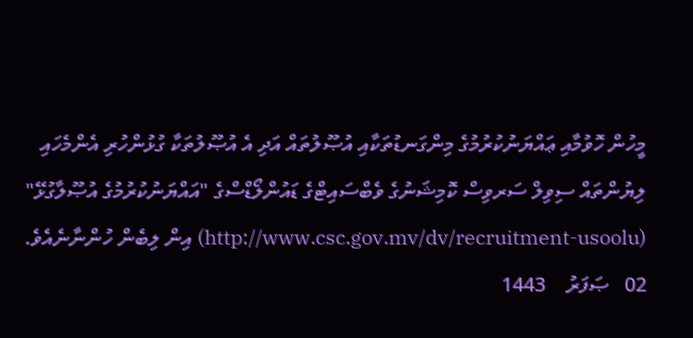މީހުން ހޮވުމާއި ޢައްޔަނުކުރުމުގެ މިންގަނޑުތަކާއި އުޞޫލުތައް އަދި އެ އުޞޫލުތަކާ ގުޅުންހުރި އެންމެހައި ލިޔުންތައް ސިވިލް ސަރވިސް ކޮމިޝަނުގެ ވެބްސައިޓްގެ ޑައުންލޯޑްސްގެ "އައްޔަނުކުރުމުގެ އުޞޫލާގުޅޭ" (http://www.csc.gov.mv/dv/recruitment-usoolu) އިން ލިބެން ހުންނާނެއެވެ.
02   ޞަފަރު    1443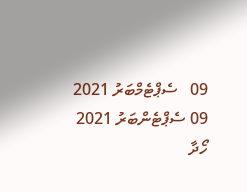09   ސެޕްޓެމްބަރު 2021
09 ސެޕްޓެންބަރު 2021
ހޯދާ